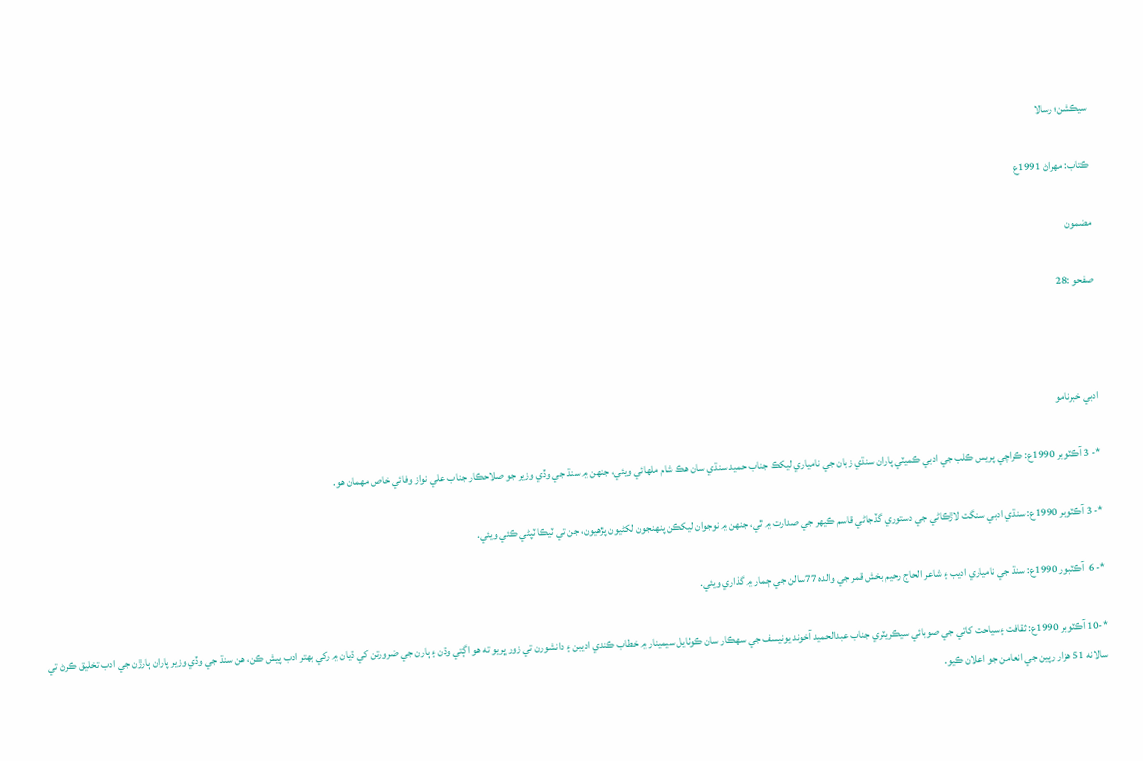سيڪشن؛ رسالا

ڪتاب: مهراڻ 1991ع

مضمون

صفحو :28



ادبي خبرنامو

*- 3 آڪٽوبر 1990ع: ڪراچي پريس ڪلب جي ادبي ڪميٽي پاران سنڌي زبان جي نامياري ليکڪ جناب حميد سنڌي سان هڪ شام ملهائي ويئي، جنهن ۾ سنڌ جي وڏي وزير جو صلاحڪار جناب علي نواز وفائي خاص مهمان هو.

*- 3 آڪٽوبر 1990ع: سنڌي ادبي سنگت لاڙڪاڻي جي دستوري گڏجاڻي قاسم ڪيهر جي صدارت ۾ ٿي، جنهن ۾ نوجوان ليکڪن پنهنجون لکڻيون پڙهيون، جن تي ٽيڪا ٽپڻي ڪئي ويئي.

*- 6  آڪٽبور 1990ع: سنڌ جي نامياري اديب ۽ شاعر الحاج رحيم بخش قمر جي والده 77سالن جي ڄمار ۾ گذاري ويئي.

*-10 آڪٽوبر 1990ع: ثقافت ۽سياحت کاتي جي صوبائي سيڪريٽري جناب عبدالحميد آخوند يونيسف جي سهڪار سان ڪوٺايل سيمينار ۾ خطاب ڪندي اديبن ۽ دانشورن تي زور ڀريو ته هو اڳتي وڌن ۽ ٻارن جي ضرورتن کي ڌيان ۾ رکي بهتر ادب پيش ڪن، هن سنڌ جي وڏي وزير پاران ٻارڙن جي ادب تخليق ڪرڻ تي سالانه 51 هزار رپين جي انعامن جو اعلان ڪيو.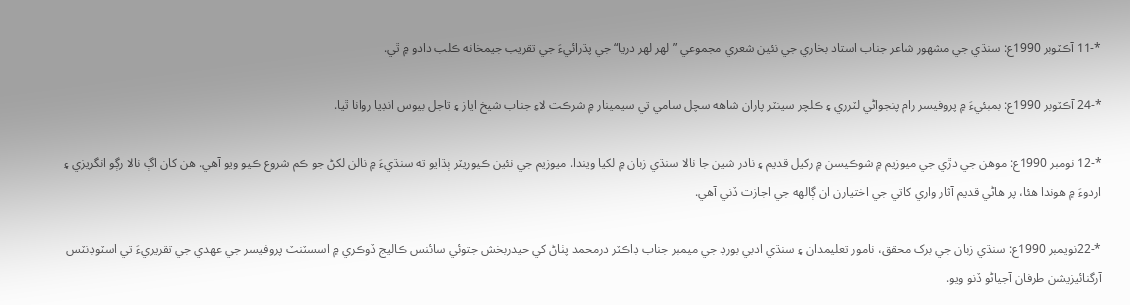*-11 آڪٽوبر 1990ع: سنڌي جي مشهور شاعر جناب استاد بخاري جي نئين شعري مجموعي ”لهر لهر دريا“ جي پڌرائيءَ جي تقريب جيمخانه ڪلب دادو ۾ ٿي.

*-24 آڪٽوبر 1990ع: بمبئيءَ ۾ پروفيسر رام پنجواڻي لٽرري ۽ ڪلچر سينٽر پاران شاهه سچل سامي تي سيمينار ۾ شرڪت لاءِ جناب شيخ اياز ۽ تاجل بيوس انڊيا روانا ٿيا.

*-12 نومبر 1990ع: موهن جي دڙي جي ميوزيم ۾ شوڪيسن ۾ رکيل قديم ۽ نادر شين جا نالا سنڌي زبان ۾ لکيا ويندا. ميوزيم جي نئين ڪيوريٽر ٻڌايو ته سنڌيءَ ۾ نالن لکڻ جو ڪم شروع ڪيو ويو آهي. هن کان اڳ نالا رڳو انگريزي ۽ اردوءَ ۾ هوندا هئا، پر هاڻي قديم آثار واري کاتي جي اختيارن ان ڳالهه جي اجازت ڏني آهي.

*-22نويمبر 1990ع: سنڌي زبان جي برک محقق، نامور تعليمدان ۽ سنڌي ادبي بورڊ جي ميمبر جناب ڊاڪٽر درمحمد پٺاڻ کي حيدربخش جتوئي سائنس ڪاليج ڏوڪري ۾ اسسٽنٽ پروفيسر جي عهدي جي تقريريءَ تي اسٽوڊنٽس آرگنائيزيشن طرفان آجياڻو ڏنو ويو.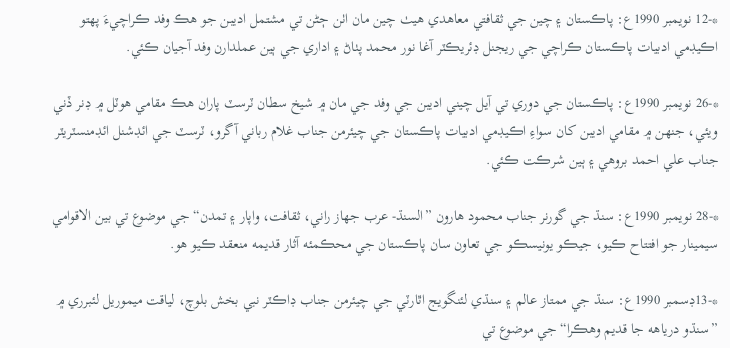*-12 نويمبر 1990ع: پاڪستان ۽ چين جي ثقافتي معاهدي هيٺ چين مان اٺن ڄڻن تي مشتمل اديبن جو هڪ وفد ڪراچيءَ پهتو اڪيڊمي ادبيات پاڪستان ڪراچي جي ريجنل ڊئريڪٽر آغا نور محمد پٺاڻ ۽ اداري جي ٻين عملدارن وفد آجيان ڪئي.

*-26 نويمبر 1990ع: پاڪستان جي دوري تي آيل چيني اديبن جي وفد جي مان ۾ شيخ سطان ٽرسٽ پاران هڪ مقامي هوٽل ۾ ڊنر ڏني ويئي، جنهن ۾ مقامي اديبن کان سواءِ اڪيڊمي ادبيات پاڪستان جي چيئرمن جناب غلام رباني آگرو، ٽرسٽ جي ائڊشنل ائڊمنسٽريٽر جناب علي احمد بروهي ۽ ٻين شرڪت ڪئي.

*-28 نويمبر 1990ع: سنڌ جي گورنر جناب محمود هارون ”السنڌ- عرب جهاز راني، ثقافت، واپار ۽ تمدن“ جي موضوع تي بين الاقوامي سيمينار جو افتتاح ڪيو، جيڪو يونيسڪو جي تعاون سان پاڪستان جي محڪمئه آثار قديمه منعقد ڪيو هو.

*-13ڊسمبر 1990ع: سنڌ جي ممتاز عالم ۽ سنڌي لئنگويج اٿارٽي جي چيئرمن جناب ڊاڪٽر نبي بخش بلوچ، لياقت ميموريل لئبرري ۾ ”سنڌو درياهه جا قديم وهڪرا“ جي موضوع تي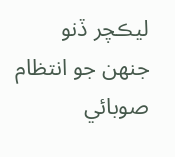ليڪچر ڏنو جنهن جو انتظام صوبائي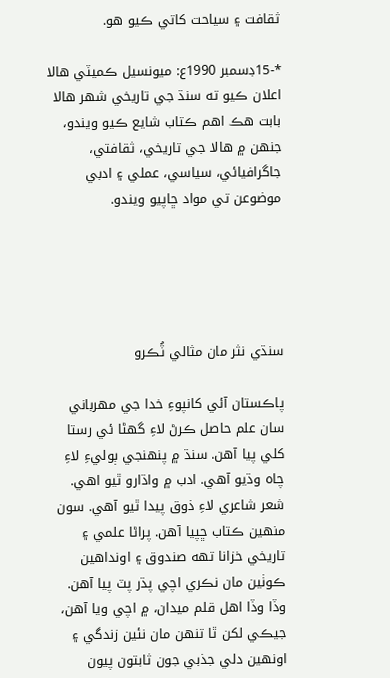ثقافت ۽ سياحت کاتي ڪيو هو.

*-15ڊسمبر 1990ع: ميونسيل ڪميٽي هالا اعلان ڪيو ته سنڌ جي تاريخي شهر هالا بابت هڪ اهم ڪتاب شايع ڪيو ويندو، جنهن ۾ هالا جي تاريخي، ثقافتي، جاگرافيائي، سياسي، عملي ۽ ادبي موضوعن تي مواد ڇاپيو ويندو.





سنڌي نثر مان مثالي ٽُڪرو

پاڪستان آئي کانپوءِ خدا جي مهرباني سان علم حاصل ڪرڻ لاءِ گهڻا ئي رستا کلي پيا آهن. سنڌ ۾ پنهنجي ٻوليءِ لاءِ چاه وڌيو آهي. ادب ۾ واڌارو ٿيو اهي. شعر شاعري لاءِ ذوق پيدا ٿيو آهي. سون منهين ڪتاب ڇپيا آهن. پراڻا علمي ۽ تاريخي خزانا تهه صندوق ۽ اونداهين ڪوٺين مان نڪري اچي پڌر پٽ پيا آهن. وڏا وڏا اهل قلم ميدان، ۾ اچي ويا آهن، جيڪي لکن ٿا تنهن مان نئين زندگي ۽ اونهين دلي جذبي جون ثابتون پيون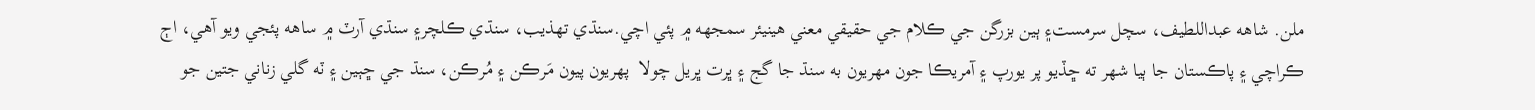ملن. شاهه عبداللطيف، سچل سرمست۽ ٻين بزرگن جي ڪلام جي حقيقي معني هينيئر سمجهه ۾ پئي اچي.سنڌي تهذيب، سنڌي ڪلچر۽ سنڌي آرٽ ۾ ساهه پئجي ويو آهي، اڄ ڪراچي ۽ پاڪستان جا ٻيا شهر ته ڇڏيو پر يورپ ۽ آمريڪا جون مهريون به سنڌ جا گج ۽ ڀرت ڀريل چولا  پهريون پيون مَرڪن ۽ مُرڪن، سنڌ جي ڇٻين ۽ ٽه گلي زناني جتين جو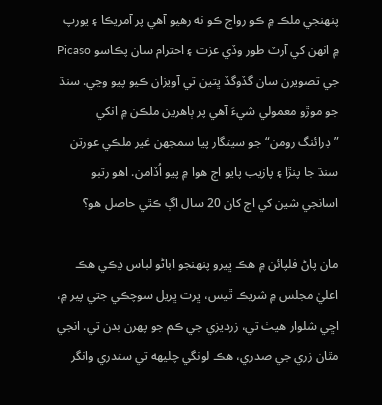پنهنجي ملڪ ۾ ڪو رواج ڪو نه رهيو آهي پر آمريڪا ۽ يورپ ۾ انهن کي آرٽ طور وڏي عزت ۽ احترام سان پڪاسو Picaso جي تصويرن سان گڏوگڏ ڀتين تي آويزان ڪيو پيو وڃي. سنڌ جو موڙو معمولي شيءَ آهي پر ٻاهرين ملڪن ۾ انکي ”ڊرائنگ رومن“ جو سينگار پيا سمجهن غير ملڪي عورتن سنڌ جا پنڙا ۽ پازيب پايو اڄ هوا ۾ پيو اُڏامن. اهو رتبو اسانجي شين کي اڄ کان 20 سال اڳ ڪٿي حاصل هو؟

مان پاڻ فلپائن ۾ هڪ ڀيرو پنهنجو اباڻو لباس ڍڪي هڪ اعليٰ مجلس ۾ شريڪ ٿيس، ڀرت ڀريل سوچڪي جتي پير ۾، اڇي شلوار هيٺ تي، زرديزي جي ڪم جو پهرن بدن تي. انجي مٿان زري جي صدري، هڪ لونگي چليهه تي سندري وانگر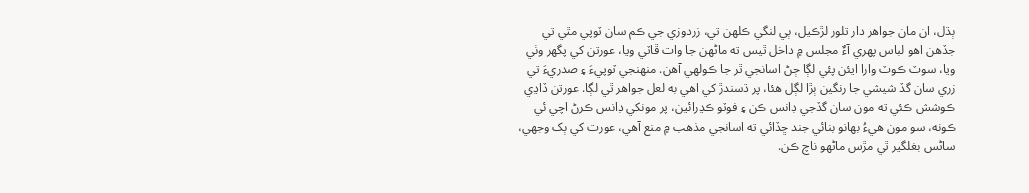ٻڌل، ان مان جواهر دار تلور لڙڪيل، ٻي لنگي ڪلهن تي، زردوزي جي ڪم سان ٽوپي مٿي تي جڏهن اهو لباس پهري آءٌ مجلس ۾ داخل ٿيس ته ماڻهن جا وات ڦاٽي ويا، عورتن کي پگهر وٺي ويا، سوٽ ڪوٽ وارا ايئن پئي لڳا ڄڻ اسانجي ٿر جا ڪولهي آهن. منهنجي ٽوپيءَ ۽ صدريءَ تي زري سان گڏ شيشي جا رنگين ٻڙا لڳل هئا، پر ڌسندڙ کي اهي به لعل جواهر ٿي لڳا. عورتن ڏاڍي ڪوشش ڪئي ته مون سان گڏجي ڊانس ڪن ۽ فوٽو ڪڍرائين، پر مونکي ڊانس ڪرڻ اچي ئي ڪونه، سو مون هيءُ بهانو بنائي جند ڇڏائي ته اسانجي مذهب ۾ منع آهي، عورت کي ٻک وجهي، ساڻس بغلگير ٿي مڙس ماڻهو ناچ ڪن.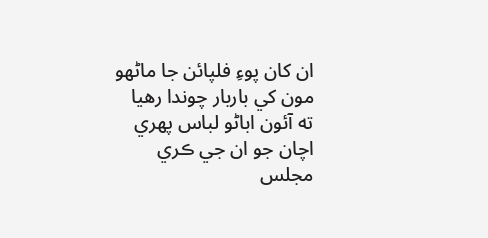ان کان پوءِ فلپائن جا ماڻهو مون کي باربار چوندا رهيا ته آئون اباڻو لباس پهري اچان جو ان جي ڪري مجلس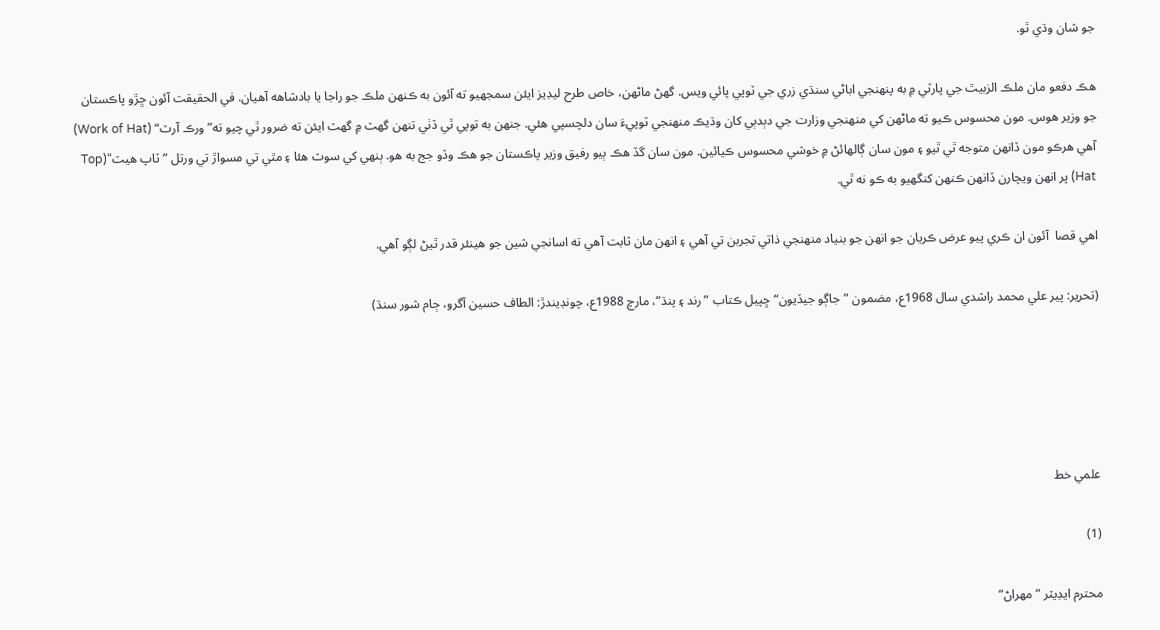جو شان وڌي ٿو.

هڪ دفعو مان ملڪ الزبيٿ جي پارٽي ۾ به پنهنجي اباڻي سنڌي زري جي ٽوپي پائي ويس. گهڻ ماڻهن، خاص طرح ليڊيز ايئن سمجهيو ته آئون به ڪنهن ملڪ جو راجا يا بادشاهه آهيان. في الحقيقت آئون ڇڙو پاڪستان جو وزير هوس. مون محسوس ڪيو ته ماڻهن کي منهنجي وزارت جي دٻدٻي کان وڌيڪ منهنجي ٽوپيءَ سان دلچسپي هئي. جنهن به توپي ٿي ڏٺي تنهن گهٽ ۾ گهٽ ايئن ته ضرور ٿي چيو ته”ورڪ آرٽ“ (Work of Hat) آهي هرڪو مون ڏانهن متوجه ٿي ٿيو ۽ مون سان ڳالهائڻ ۾ خوشي محسوس ڪيائين. مون سان گڏ هڪ ٻيو رفيق وزير پاڪستان جو هڪ وڏو جج به هو. ٻنهي کي سوٽ هئا ۽ مٿي تي مسواڙ تي ورتل ”ٽاپ هيٽ“(Top Hat) پر انهن ويچارن ڏانهن ڪنهن کنگهيو به ڪو نه ٿي.

اهي قصا  آئون ان ڪري پيو عرض ڪريان جو انهن جو بنياد منهنجي ذاتي تجربن تي آهي ۽ انهن مان ثابت آهي ته اسانجي شين جو هينئر قدر ٿيڻ لڳو آهي.

(تحرير: پير علي محمد راشدي سال 1968ع، مضمون ”جاڳو جيڏيون“ ڇپيل ڪتاب ”رند ۽ پنڌ“، مارچ 1988ع، چونڊيندڙ: الطاف حسين آگرو، ڄام شور سنڌ)





علمي خط

(1)

محترم ايڊيٽر ”مهراڻ“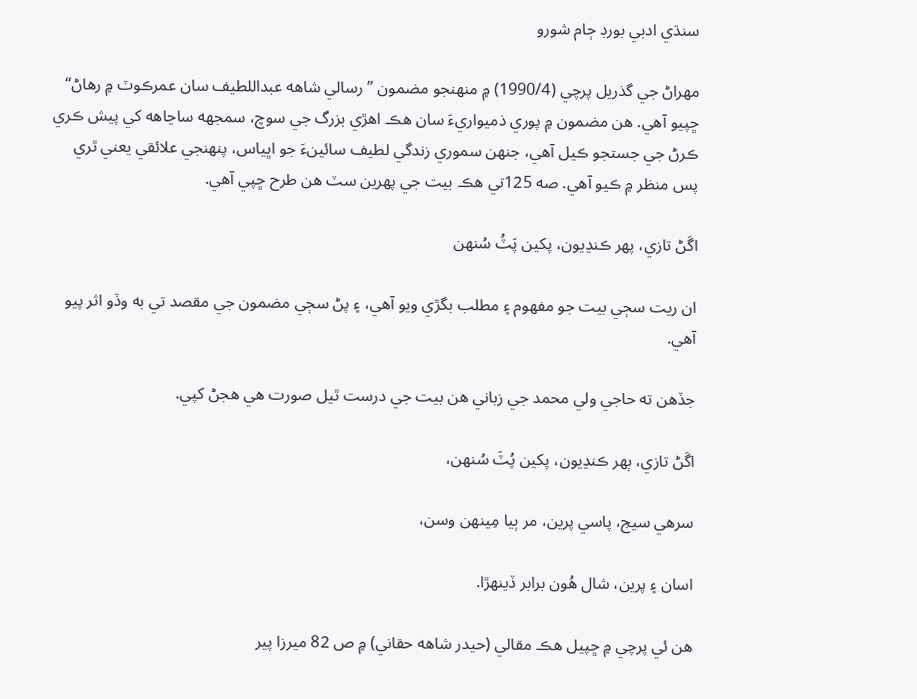سنڌي ادبي بورڊ ڄام شورو

مهراڻ جي گذريل پرچي (1990/4) ۾ منهنجو مضمون ”رسالي شاهه عبداللطيف سان عمرڪوٽ ۾ رهاڻ“ ڇپيو آهي. هن مضمون ۾ پوري ذميواريءَ سان هڪ اهڙي بزرگ جي سوچ، سمجهه ساڃاهه کي پيش ڪري ڪرڻ جي جستجو ڪيل آهي، جنهن سموري زندگي لطيف سائينءَ جو اڀياس، پنهنجي علائقي يعني ٿري  پس منظر ۾ ڪيو آهي. صه 125تي هڪ بيت جي پهرين سٽ هن طرح ڇپي آهي.

اڱڻ تازي، پهر ڪنڍيون، پکين پَٽُ سُنهن

ان ريت سڄي بيت جو مفهوم ۽ مطلب بگڙي ويو آهي، ۽ پڻ سڄي مضمون جي مقصد تي به وڏو اثر پيو آهي.

جڏهن ته حاجي ولي محمد جي زباني هن بيت جي درست ٿيل صورت هي هجڻ کپي.

اڱڻ تازي، ٻهر ڪنڍيون، پکين پُٽَ سُنهن،

سرهي سيج، پاسي پرين، مر ٻيا مِينهن وسن،

اسان ۽ پرين، شال هُون برابر ڏينهڙا.

هن ئي پرچي ۾ ڇپيل هڪ مقالي (حيدر شاهه حقاني) ۾ ص 82 ميرزا پير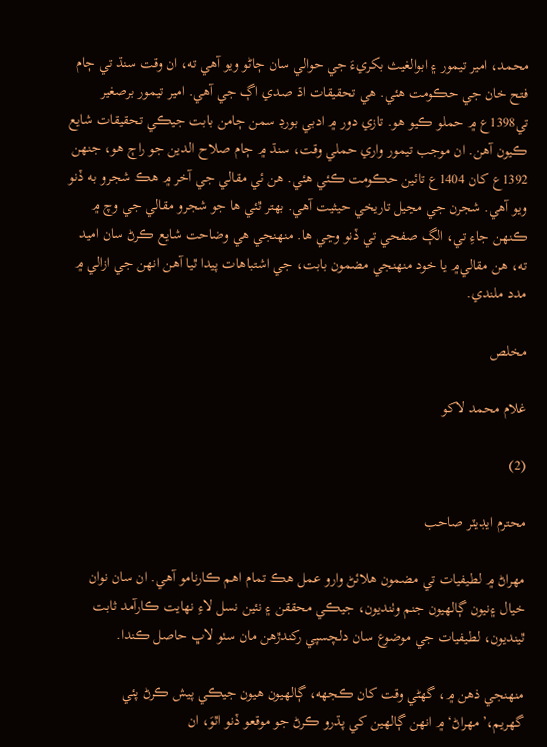محمد، امير تيمور ۽ ابوالغيث بکريءَ جي حوالي سان ڄاڻو ويو آهي ته، ان وقت سنڌ تي ڄام فتح خان جي حڪومت هئي. هي تحقيقات اڌ صدي اڳ جي آهي. امير تيمور برصغير تي1398ع ۾ حملو ڪيو هو. تازي دور ۾ ادبي بورڊ سمن ڄامن بابت جيڪي تحقيقات شايع ڪيون آهن. ان موجب تيمور واري حملي وقت، سنڌ ۾ ڄام صلاح الدين جو راڄ هو، جنهن 1392ع کان 1404ع تائين حڪومت ڪئي هئي. هن ئي مقالي جي آخر ۾ هڪ شجرو به ڏنو ويو آهي. شجرن جي مڃيل تاريخي حيثيت آهي. بهتر ٿئي ها جو شجرو مقالي جي وچ ۾ ڪنهن جاءِ تي، الڳ صفحي تي ڏنو وڃي ها. منهنجي هي وضاحت شايع ڪرڻ سان اميد ته، هن مقالي۾ يا خود منهنجي مضمون بابت، جي اشتباهات پيدا ٿيا آهن انهن جي ازالي ۾ مدد ملندي.

مخلص

غلام محمد لاکو

(2)

محترم ايڊيٽر صاحب

مهراڻ ۾ لطيفيات تي مضمون هلائڻ وارو عمل هڪ تمام اهم ڪارنامو آهي. ان سان نوان خيال ۽نيون ڳالهيون جنم وٺنديون، جيڪي محققن ۽ نئين نسل لاءِ نهايت ڪارآمد ثابت ٿينديون، لطيفيات جي موضوع سان دلچسپي رکندڙهن مان سٺو لاڀ حاصل ڪندا.

منهنجي ذهن ۾، گهڻي وقت کان ڪجهه، ڳالهيون هيون جيڪي پيش ڪرڻ پئي گهريم،’مهراڻ‘ ۾ انهن ڳالهين کي پڌرو ڪرڻ جو موقعو ڏنو اٿوَ، ان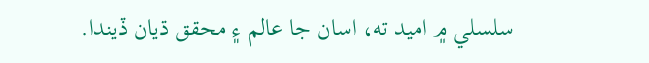سلسلي ۾ اميد ته، اسان جا عالم ۽ محقق ڌيان ڏيندا.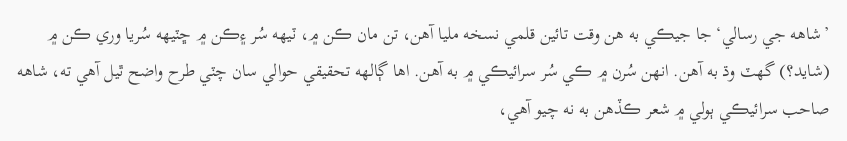’شاهه جي رسالي‘ جا جيڪي به هن وقت تائين قلمي نسخه مليا آهن، تن مان ڪن ۾، ٽيهه سُر ۽ڪن ۾ ڇٽيهه سُريا وري ڪن ۾ (شايد؟) گهٽ وڌ به آهن. انهن سُرن ۾ ڪي سُر سرائيڪي ۾ به آهن. اها ڳالهه تحقيقي حوالي سان چٽي طرح واضح ٿيل آهي ته، شاهه صاحب سرائيڪي ٻولي ۾ شعر ڪڏهن به نه چيو آهي،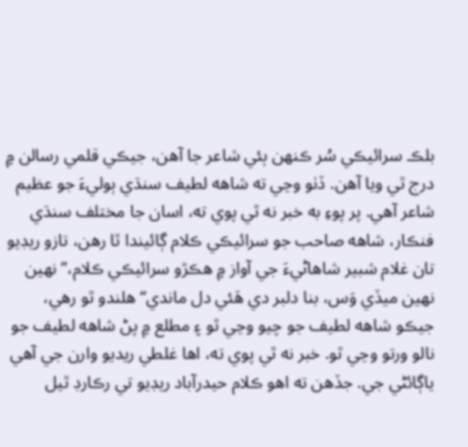بلڪ سرائيڪي سُر ڪنهن ٻئي شاعر جا آهن، جيڪي قلمي رسالن ۾ درج ٿي ويا آهن. ڏٺو وڃي ته شاهه لطيف سنڌي ٻوليءَ جو عظيم شاعر آهي. پر پوءِ به خبر نه ٿي پوي ته، اسان جا مختلف سنڌي فنڪار، شاهه صاحب جو سرائيڪي ڪلام ڳائيندا ٿا رهن، تازو ريڊيو تان غلام شبير شاهاڻيءَ جي آواز ۾ هڪڙو سرائيڪي ڪلام،”نهين نهين ميڏي وَس، بنا دلبر دي هَئي دل ماندي“ هلندو ٿو رهي، جيڪو شاهه لطيف جو چيو وڃي ٿو ۽ مطلع ۾ پڻ شاهه لطيف جو نالو ورتو وڃي ٿو. خبر نه ٿي پوي ته، اها غلطي ريديو وارن جي آهي ياڳائڻي جي. جڏهن ته اهو ڪلام حيدرآباد ريڊيو تي رڪارڊ ٿيل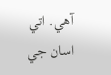آهي. اتي اسان جي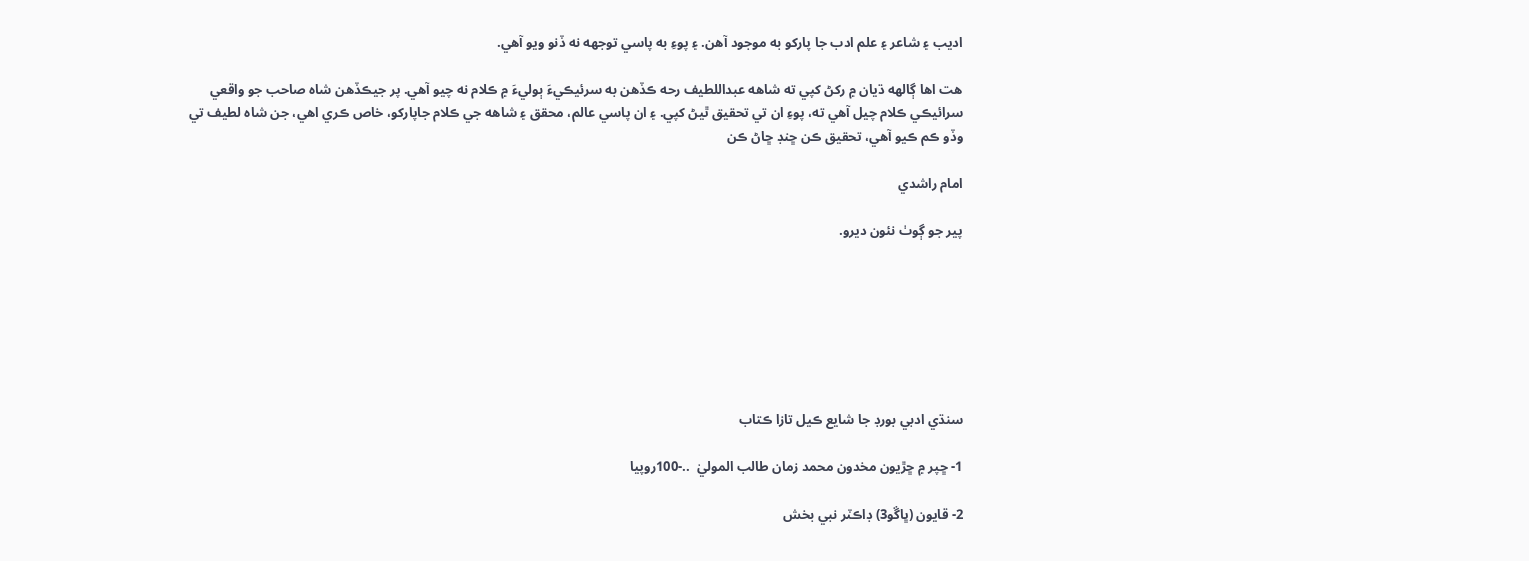اديب ۽ شاعر ۽ علم ادب جا پارکو به موجود آهن. ۽ پوءِ به پاسي توجهه نه ڏنو ويو آهي.

هت اها ڳالهه ڌيان ۾ رکڻ کپي ته شاهه عبداللطيف رحه ڪڏهن به سرئيڪيءَ ٻوليءَ ۾ ڪلام نه چيو آهي. پر جيڪڏهن شاه صاحب جو واقعي سرائيڪي ڪلام چيل آهي ته، پوءِ ان تي تحقيق ٿيڻ کپي. ۽ ان پاسي عالم، محقق ۽ شاهه جي ڪلام جاپارکو، خاص ڪري اهي، جن شاه لطيف تي وڏو ڪم ڪيو آهي، تحقيق ڪن ڇنڊ ڇاڻ ڪن

امام راشدي

پير جو ڳوٺ نئون ديرو.







سنڌي ادبي بورڊ جا شايع ڪيل تازا ڪتاب

1- ڇپر ۾ ڇڙيون مخدون محمد زمان طالب الموليٰ  ..-100روپيا

2- قايون (ڀاڱو3) ڊاڪٽر نبي بخش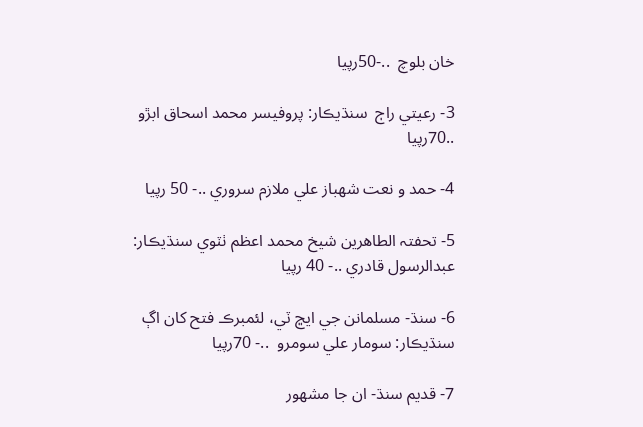خان بلوچ  ..-50رپيا

3- رعيتي راڄ  سنڌيڪار: پروفيسر محمد اسحاق ابڙو ..70رپيا

4- حمد و نعت شهباز علي ملازم سروري ..- 50 رپيا

5- تحفتہ الطاهرين شيخ محمد اعظم ٺٽوي سنڌيڪار: عبدالرسول قادري ..- 40 رپيا

6- سنڌ- مسلمانن جي ايڇ ٽي، لئمبرڪ فتح کان اڳ سنڌيڪار: سومار علي سومرو  ..- 70رپيا

7- قديم سنڌ- ان جا مشهور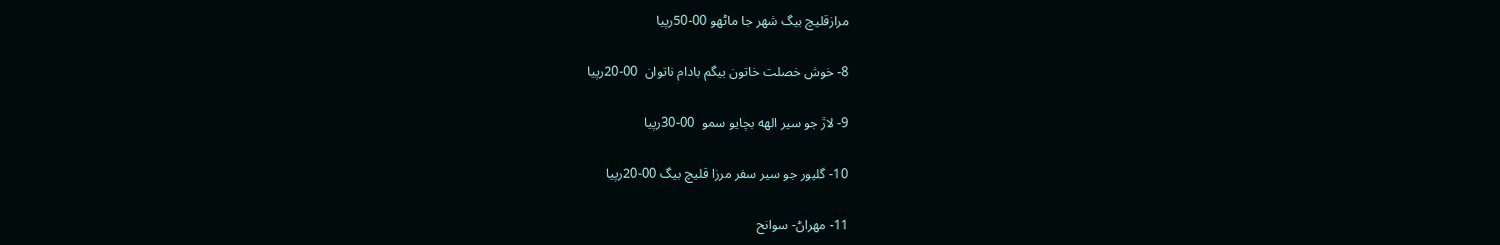مرازقليچ بيگ شهر جا ماڻهو 00-50رپيا

8- خوش خصلت خاتون بيگم بادام ناتوان  00-20رپيا

9- لاڙ جو سير الهه بچايو سمو  00-30رپيا

10- گليور جو سير سفر مرزا قليچ بيگ 00-20رپيا

11- مهراڻ- سوانح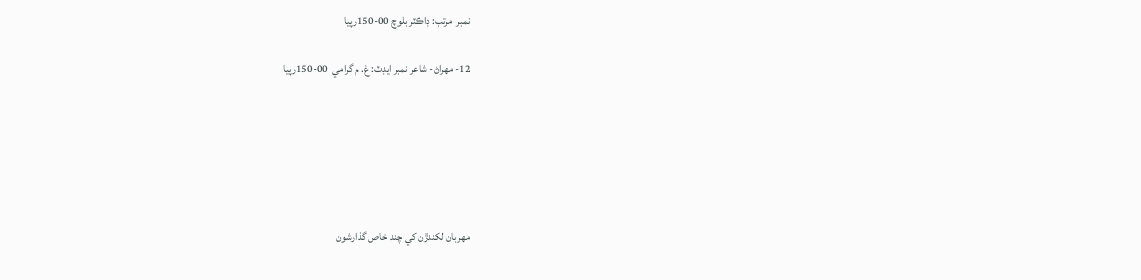نمبر  مرتب: ڊاڪٽر بلوچ 00-150رپيا

12- مهراڻ- شاعر نمبر ايڊٽ: غ. م گرامي  00-150رپيا






مهربان لکندڙن کي چند خاص گذارشون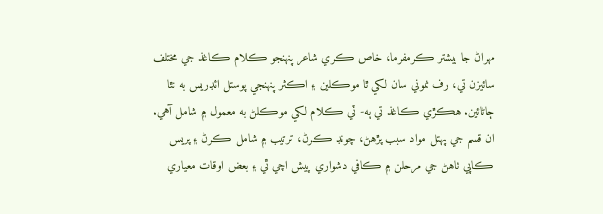مهراڻ جا بيشتر ڪرمفرما، خاص ڪري شاعر پنهنجو ڪلام ڪاغذ جي مختلف سائيزن تي، رف نموني سان لکي ٿا موڪلين ۽ اڪثر پنهنجي پوستل ائڊريس به نٿا ڄاڻائين. هڪڙي ڪاغذ تي ٻه- ٽي ڪلام لکي موڪلڻ به معمول ۾ شامل آهي. ان قسم جي پهتل مواد سبب پڙهڻ، چونڊ ڪرڻ، ترتيب ۾ شامل ڪرڻ ۽ پريس ڪاپي ٺاهڻ جي مرحلن ۾ ڪافي دشواري پيش اچي ٿي ۽ بعض اوقات معياري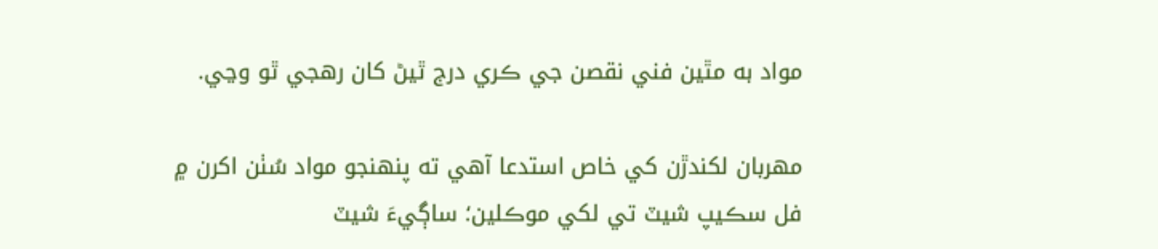مواد به مٿين فني نقصن جي ڪري درج ٿيڻ کان رهجي ٿو وڃي.

مهربان لکندڙن کي خاص استدعا آهي ته پنهنجو مواد سُٺن اکرن ۾ فل سڪيپ شيٽ تي لکي موڪلين؛ ساڳيءَ شيٽ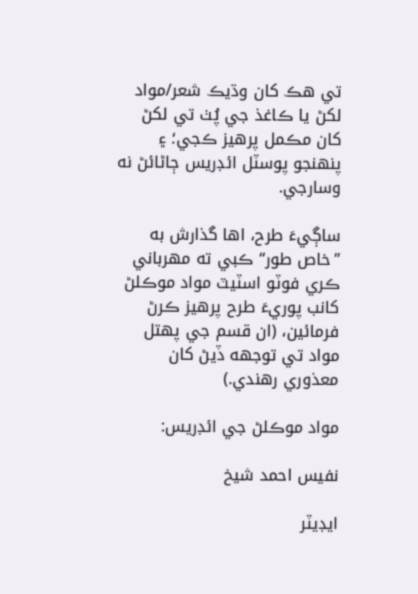تي هڪ کان وڌيڪ شعر/مواد لکڻ يا ڪاغذ جي پُٺ تي لکڻ کان مڪمل پرهيز ڪجي؛ ۽ پنهنجو پوسٽل ائڊريس ڄاڻائڻ نه وسارجي.

ساڳيءَ طرح، اها گذارش به ”خاص طور“ ڪبي ته مهرباني ڪري فوٽو اسٽيٽ مواد موڪلڻ کانب پوريءَ طرح پرهيز ڪرڻ فرمائين، (ان قسم جي پهتل مواد تي توجهه ڏيڻ کان معذوري رهندي.)

مواد موڪلڻ جي ائڊريس:

نفيس احمد شيخ

ايڊيٽر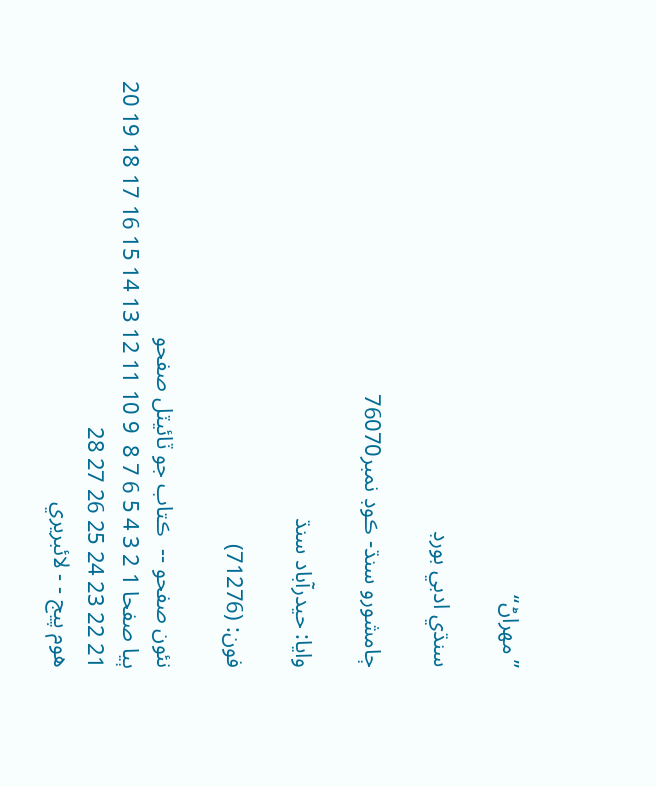”مهراڻ“

سنڌي ادبي بورڊ

ڄامشورو سنڌ- ڪوڊ نمبر76070

وايا: حيدرآباد سنڌ

فون: (71276)

نئون صفحو --  ڪتاب جو ٽائيٽل صفحو
ٻيا صفحا 1 2 3 4 5 6 7 8  9 10 11 12 13 14 15 16 17 18 19 20 21 22 23 24 25 26 27 28
هوم پيج - - لائبريري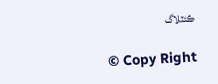ڪئٽلاگ

© Copy Right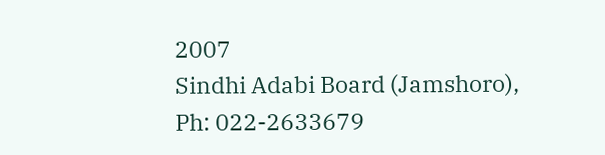2007
Sindhi Adabi Board (Jamshoro),
Ph: 022-2633679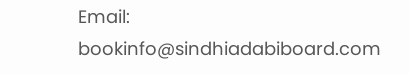Email: bookinfo@sindhiadabiboard.com